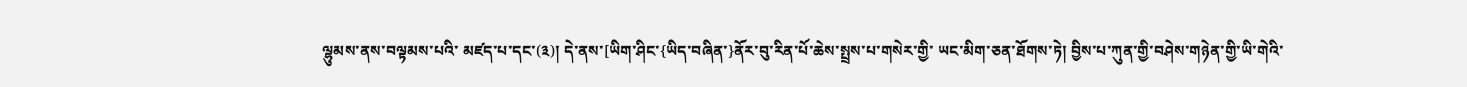ལྷུམས་ནས་བལྟམས་པའི་ མཛད་པ་དང་(༣)། དེ་ནས་[ཡིག་ཤིང་{ཡིད་བཞིན་}ནོར་བུ་རིན་པོ་ཆེས་སྤྲས་པ་གསེར་གྱི་ ཡང་མིག་ཅན་ཐོགས་ཏེ། བྱིས་པ་ཀུན་གྱི་བཤེས་གཉེན་གྱི་ཡི་གེའི་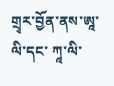གྲྭར་བྱོན་ནས་ཨཱ་ལི་དང་ ཀཱ་ལི་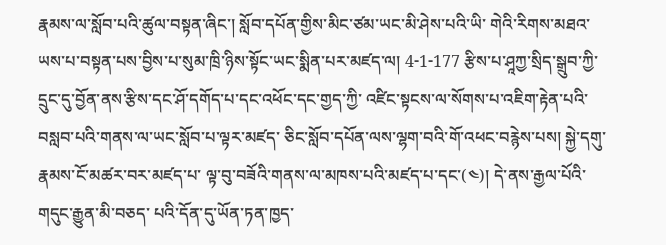རྣམས་ལ་སློབ་པའི་ཚུལ་བསྟན་ཞིང་། སློབ་དཔོན་གྱིས་མིང་ཙམ་ཡང་མི་ཤེས་པའི་ཡི་ གེའི་རིགས་མཐའ་ཡས་པ་བསྟན་པས་བྱིས་པ་སུམ་ཁྲི་ཉིས་སྟོང་ཡང་སྨིན་པར་མཛད་ལ། 4-1-177 རྩིས་པ་ཤཱཀྱ་སྲིད་སྒྲུབ་ཀྱི་དྲུང་དུ་བྱོན་ནས་རྩིས་དང་ཤོ་དགོད་པ་དང་འཕོང་དང་གྱད་ཀྱི་ འཛིང་སྟངས་ལ་སོགས་པ་འཇིག་རྟེན་པའི་བསླབ་པའི་གནས་ལ་ཡང་སློབ་པ་ལྟར་མཛད་ ཅིང་སློབ་དཔོན་ལས་ལྷག་བའི་གོ་འཕང་བརྙེས་པས། སྐྱེ་དགུ་རྣམས་ངོ་མཚར་བར་མཛད་པ་ ལྟ་བུ་བཟོའི་གནས་ལ་མཁས་པའི་མཛད་པ་དང་(༤)། དེ་ནས་རྒྱལ་པོའི་གདུང་རྒྱུན་མི་བཅད་ པའི་དོན་དུ་ཡོན་ཏན་ཁྱད་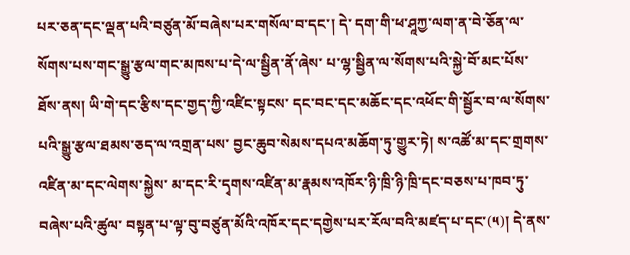པར་ཅན་དང་ལྡན་པའི་བཙུན་མོ་བཞེས་པར་གསོལ་བ་དང་། དེ་ དག་གི་ཕ་ཤཱཀྱ་ལག་ན་བེ་ཅོན་ལ་སོགས་པས་གང་སྒྱུ་རྩལ་གང་མཁས་པ་དེ་ལ་སྦྱིན་ནོ་ཞེས་ པ་ལྷ་སྦྱིན་ལ་སོགས་པའི་སྐྱེ་བོ་མང་པོས་ཐོས་ནས། ཡི་གེ་དང་རྩིས་དང་གྱད་ཀྱི་འཛིང་སྟངས་ དང་བང་དང་མཆོང་དང་འཕོང་གི་སྦྱོར་བ་ལ་སོགས་པའི་སྒྱུ་རྩལ་ཐམས་ཅད་ལ་འགྲན་པས་ བྱང་ཆུབ་སེམས་དཔའ་མཆོག་ཏུ་གྱུར་ཏེ། ས་འཚོ་མ་དང་གྲགས་འཛིན་མ་དང་ལེགས་སྐྱེས་ མ་དང་རི་དྭགས་འཛིན་མ་རྣམས་འཁོར་ཉི་ཁྲི་ཉི་ཁྲི་དང་བཅས་པ་ཁབ་ཏུ་བཞེས་པའི་ཚུལ་ བསྟན་པ་ལྟ་བུ་བཙུན་མོའི་འཁོར་དང་དགྱེས་པར་རོལ་བའི་མཛད་པ་དང་(༥)། དེ་ནས་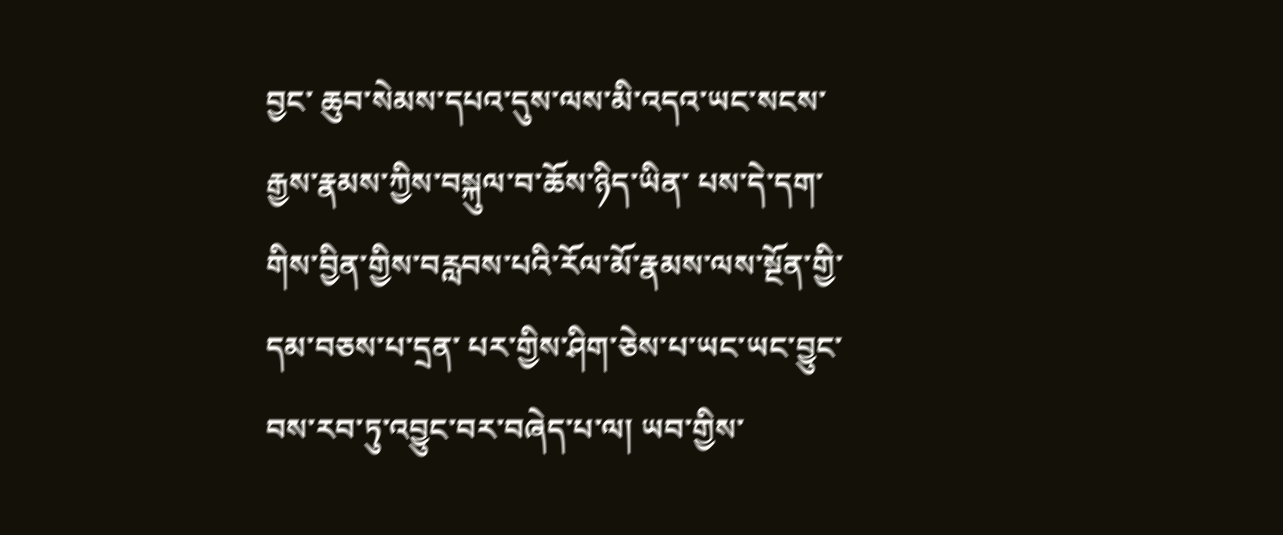བྱང་ ཆུབ་སེམས་དཔའ་དུས་ལས་མི་འདའ་ཡང་སངས་རྒྱས་རྣམས་ཀྱིས་བསྐུལ་བ་ཆོས་ཉིད་ཡིན་ པས་དེ་དག་གིས་བྱིན་གྱིས་བརླབས་པའི་རོལ་མོ་རྣམས་ལས་སྔོན་གྱི་དམ་བཅས་པ་དྲན་ པར་གྱིས་ཤིག་ཅེས་པ་ཡང་ཡང་བྱུང་བས་རབ་ཏུ་འབྱུང་བར་བཞེད་པ་ལ། ཡབ་གྱིས་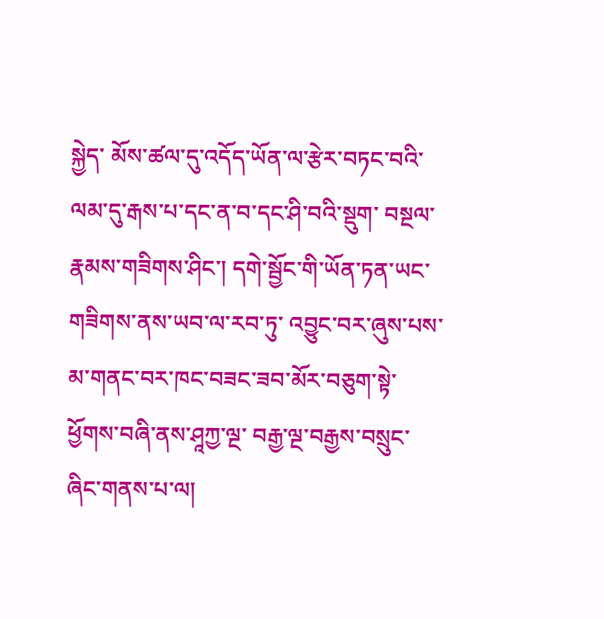སྐྱེད་ མོས་ཚལ་དུ་འདོད་ཡོན་ལ་རྩེར་བཏང་བའི་ལམ་དུ་རྒས་པ་དང་ན་བ་དང་ཤི་བའི་སྡུག་ བསྔལ་རྣམས་གཟིགས་ཤིང་། དགེ་སྦྱོང་གི་ཡོན་ཏན་ཡང་གཟིགས་ནས་ཡབ་ལ་རབ་ཏུ་ འབྱུང་བར་ཞུས་པས་མ་གནང་བར་ཁང་བཟང་ཟབ་མོར་བཅུག་སྟེ་ཕྱོགས་བཞི་ནས་ཤཱཀྱ་ལྔ་ བརྒྱ་ལྔ་བརྒྱས་བསྲུང་ཞིང་གནས་པ་ལ།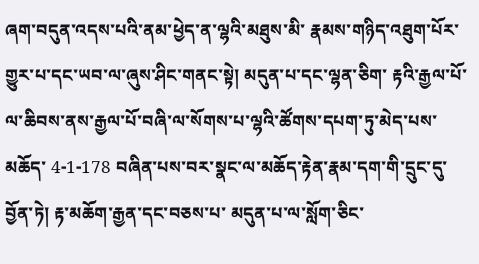ཞག་བདུན་འདས་པའི་ནམ་ཕྱེད་ན་ལྷའི་མཐུས་མི་ རྣམས་གཉིད་འཐུག་པོར་གྱུར་པ་དང་ཡབ་ལ་ཞུས་ཤིང་གནང་སྟེ། མདུན་པ་དང་ལྷན་ཅིག་ རྟའི་རྒྱལ་པོ་ལ་ཆིབས་ནས་རྒྱལ་པོ་བཞི་ལ་སོགས་པ་ལྷའི་ཚོགས་དཔག་ཏུ་མེད་པས་མཆོད་ 4-1-178 བཞིན་པས་བར་སྣང་ལ་མཆོད་རྟེན་རྣམ་དག་གི་དྲུང་དུ་བྱོན་ཏེ། རྟ་མཆོག་རྒྱན་དང་བཅས་པ་ མདུན་པ་ལ་སློག་ཅིང་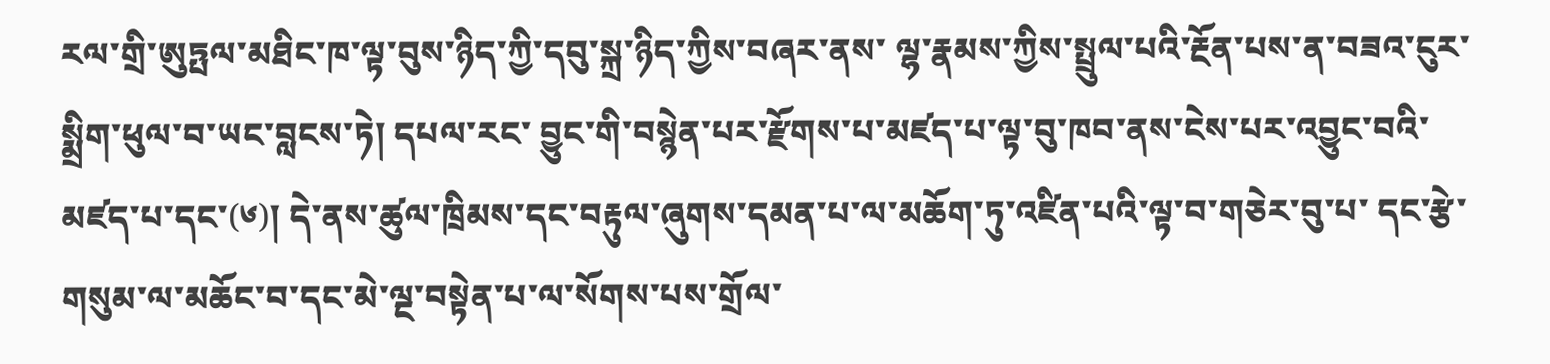རལ་གྲི་ཨུཏྤལ་མཐིང་ཁ་ལྟ་བུས་ཉིད་ཀྱི་དབུ་སྐྲ་ཉིད་ཀྱིས་བཞར་ནས་ ལྷ་རྣམས་ཀྱིས་སྤྲུལ་པའི་རྔོན་པས་ན་བཟའ་ངུར་སྨྲིག་ཕུལ་བ་ཡང་བླངས་ཏེ། དཔལ་རང་ བྱུང་གི་བསྙེན་པར་རྫོགས་པ་མཛད་པ་ལྟ་བུ་ཁབ་ནས་ངེས་པར་འབྱུང་བའི་མཛད་པ་དང་(༦)། དེ་ནས་ཚུལ་ཁྲིམས་དང་བརྟུལ་ཞུགས་དམན་པ་ལ་མཆོག་ཏུ་འཛིན་པའི་ལྟ་བ་གཅེར་བུ་པ་ དང་རྩེ་གསུམ་ལ་མཆོང་བ་དང་མེ་ལྔ་བསྟེན་པ་ལ་སོགས་པས་གྲོལ་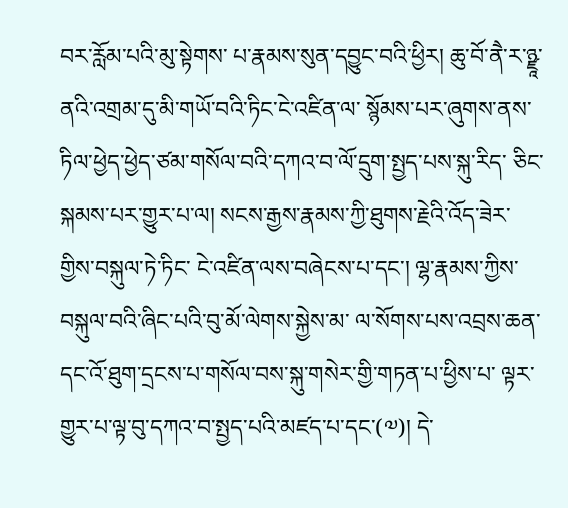བར་རློམ་པའི་མུ་སྟེགས་ པ་རྣམས་སུན་དབྱུང་བའི་ཕྱིར། ཆུ་བོ་ནཻ་ར་ཉྫཱ་ནའི་འགྲམ་དུ་མི་གཡོ་བའི་ཏིང་ངེ་འཛིན་ལ་ སྙོམས་པར་ཞུགས་ནས་ཏིལ་ཕྱེད་ཕྱེད་ཙམ་གསོལ་བའི་དཀའ་བ་ལོ་དྲུག་སྤྱད་པས་སྐུ་རིད་ ཅིང་སྐམས་པར་གྱུར་པ་ལ། སངས་རྒྱས་རྣམས་ཀྱི་ཐུགས་རྗེའི་འོད་ཟེར་གྱིས་བསྐུལ་ཏེ་ཏིང་ ངེ་འཛིན་ལས་བཞེངས་པ་དང་། ལྷ་རྣམས་ཀྱིས་བསྐུལ་བའི་ཞིང་པའི་བུ་མོ་ལེགས་སྐྱེས་མ་ ལ་སོགས་པས་འབྲས་ཆན་དང་འོ་ཐུག་དྲངས་པ་གསོལ་བས་སྐུ་གསེར་གྱི་གཏན་པ་ཕྱིས་པ་ ལྟར་གྱུར་པ་ལྟ་བུ་དཀའ་བ་སྤྱད་པའི་མཛད་པ་དང་(༧)། དེ་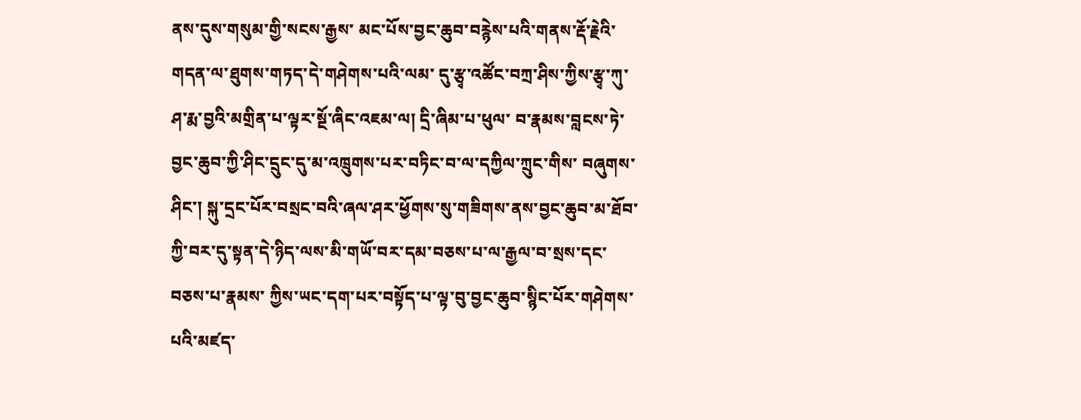ནས་དུས་གསུམ་གྱི་སངས་རྒྱས་ མང་པོས་བྱང་ཆུབ་བརྙེས་པའི་གནས་རྡོ་རྗེའི་གདན་ལ་ཐུགས་གཏད་དེ་གཤེགས་པའི་ལམ་ དུ་རྩྭ་འཚོང་བཀྲ་ཤིས་ཀྱིས་རྩྭ་ཀུ་ཤ་རྨ་བྱའི་མགྲིན་པ་ལྟར་སྔོ་ཞིང་འཇམ་ལ། དྲི་ཞིམ་པ་ཕུལ་ བ་རྣམས་བླངས་ཏེ་བྱང་ཆུབ་ཀྱི་ཤིང་དྲུང་དུ་མ་འཁྲུགས་པར་བཏིང་བ་ལ་དཀྱིལ་ཀྲུང་གིས་ བཞུགས་ཤིང་། སྐུ་དྲང་པོར་བསྲང་བའི་ཞལ་ཤར་ཕྱོགས་སུ་གཟིགས་ནས་བྱང་ཆུབ་མ་ཐོབ་ ཀྱི་བར་དུ་སྟན་དེ་ཉིད་ལས་མི་གཡོ་བར་དམ་བཅས་པ་ལ་རྒྱལ་བ་སྲས་དང་བཅས་པ་རྣམས་ ཀྱིས་ཡང་དག་པར་བསྟོད་པ་ལྟ་བུ་བྱང་ཆུབ་སྙིང་པོར་གཤེགས་པའི་མཛད་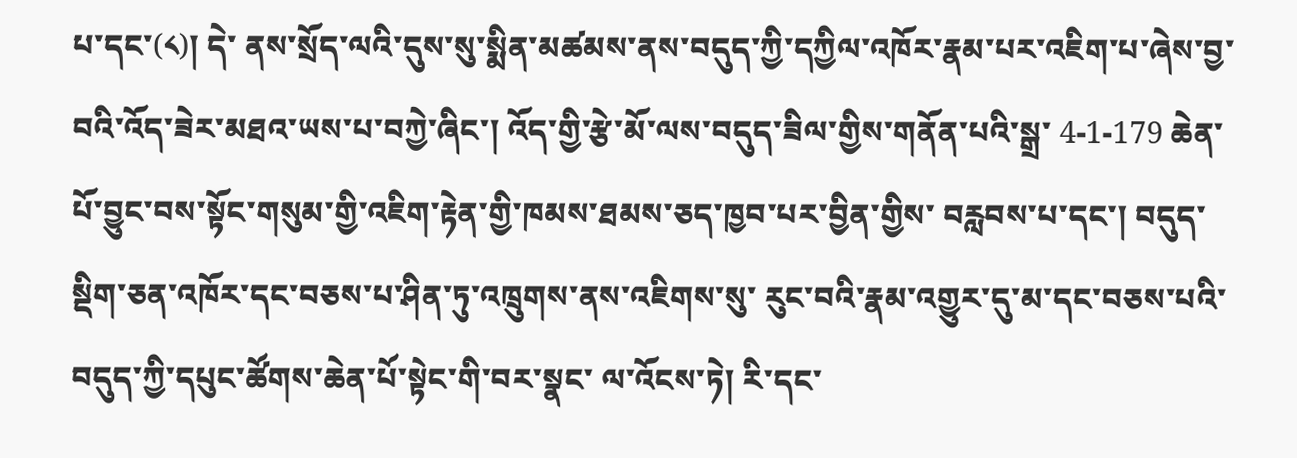པ་དང་(༨)། དེ་ ནས་སྲོད་ལའི་དུས་སུ་སྨིན་མཚམས་ནས་བདུད་ཀྱི་དཀྱིལ་འཁོར་རྣམ་པར་འཇིག་པ་ཞེས་བྱ་ བའི་འོད་ཟེར་མཐའ་ཡས་པ་བཀྱེ་ཞིང་། འོད་གྱི་རྩེ་མོ་ལས་བདུད་ཟིལ་གྱིས་གནོན་པའི་སྒྲ་ 4-1-179 ཆེན་པོ་བྱུང་བས་སྟོང་གསུམ་གྱི་འཇིག་རྟེན་གྱི་ཁམས་ཐམས་ཅད་ཁྱབ་པར་བྱིན་གྱིས་ བརླབས་པ་དང་། བདུད་སྡིག་ཅན་འཁོར་དང་བཅས་པ་ཤིན་ཏུ་འཁྲུགས་ནས་འཇིགས་སུ་ རུང་བའི་རྣམ་འགྱུར་དུ་མ་དང་བཅས་པའི་བདུད་ཀྱི་དཔུང་ཚོགས་ཆེན་པོ་སྟེང་གི་བར་སྣང་ ལ་འོངས་ཏེ། རི་དང་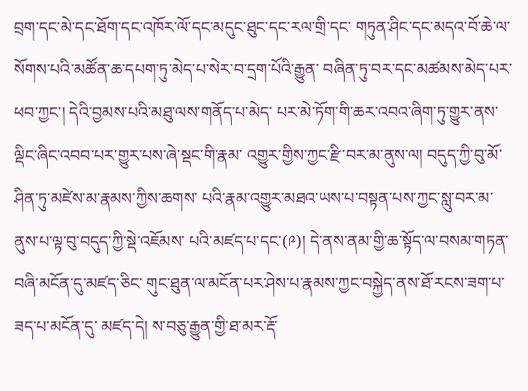བྲག་དང་མེ་དང་ཐོག་དང་འཁོར་ལོ་དང་མདུང་ཐུང་དང་རལ་གྲི་དང་ གཏུན་ཤིང་དང་མདའ་བོ་ཆེ་ལ་སོགས་པའི་མཚོན་ཆ་དཔག་ཏུ་མེད་པ་སེར་བ་དྲག་པོའི་རྒྱུན་ བཞིན་ཏུ་བར་དང་མཚམས་མེད་པར་ཕབ་ཀྱང་། དེའི་བྱམས་པའི་མཐུ་ལས་གནོད་པ་མེད་ པར་མེ་ཏོག་གི་ཆར་འབའ་ཞིག་ཏུ་གྱུར་ནས་ལྡིང་ཞིང་འབབ་པར་གྱུར་པས་ཞེ་སྡང་གི་རྣམ་ འགྱུར་གྱིས་ཀྱང་རྫི་བར་མ་ནུས་ལ། བདུད་ཀྱི་བུ་མོ་ཤིན་ཏུ་མཛེས་མ་རྣམས་ཀྱིས་ཆགས་ པའི་རྣམ་འགྱུར་མཐའ་ཡས་པ་བསྟན་པས་ཀྱང་སླུ་བར་མ་ནུས་པ་ལྟ་བུ་བདུད་ཀྱི་སྡེ་འཇོམས་ པའི་མཛད་པ་དང་(༩)། དེ་ནས་ནམ་གྱི་ཆ་སྟོད་ལ་བསམ་གཏན་བཞི་མངོན་དུ་མཛད་ཅིང་ གུང་ཐུན་ལ་མངོན་པར་ཤེས་པ་རྣམས་ཀྱང་བསྐྱེད་ནས་ཐོ་རངས་ཟག་པ་ཟད་པ་མངོན་དུ་ མཛད་དེ། ས་བཅུ་རྒྱུན་གྱི་ཐ་མར་རྡོ་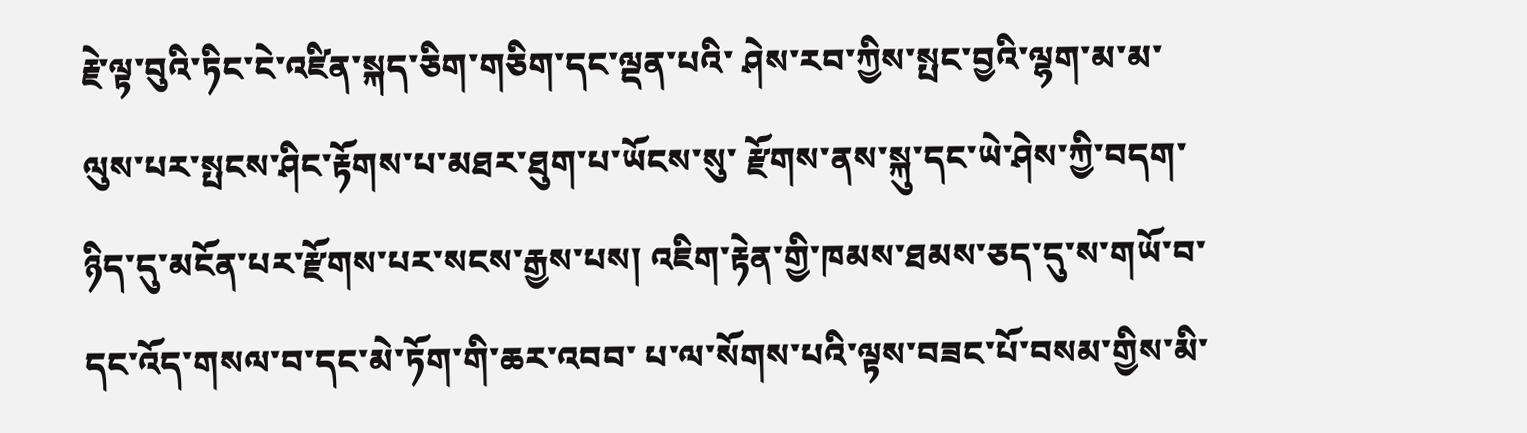རྗེ་ལྟ་བུའི་ཏིང་ངེ་འཛིན་སྐད་ཅིག་གཅིག་དང་ལྡན་པའི་ ཤེས་རབ་ཀྱིས་སྤང་བྱའི་ལྷག་མ་མ་ལུས་པར་སྤངས་ཤིང་རྟོགས་པ་མཐར་ཐུག་པ་ཡོངས་སུ་ རྫོགས་ནས་སྐུ་དང་ཡེ་ཤེས་ཀྱི་བདག་ཉིད་དུ་མངོན་པར་རྫོགས་པར་སངས་རྒྱས་པས། འཇིག་རྟེན་གྱི་ཁམས་ཐམས་ཅད་དུ་ས་གཡོ་བ་དང་འོད་གསལ་བ་དང་མེ་ཏོག་གི་ཆར་འབབ་ པ་ལ་སོགས་པའི་ལྟས་བཟང་པོ་བསམ་གྱིས་མི་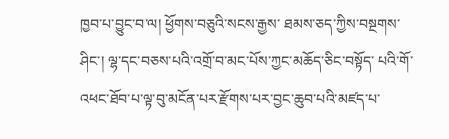ཁྱབ་པ་བྱུང་བ་ལ། ཕྱོགས་བཅུའི་སངས་རྒྱས་ ཐམས་ཅད་ཀྱིས་བསྔགས་ཤིང་། ལྷ་དང་བཅས་པའི་འགྲོ་བ་མང་པོས་ཀྱང་མཆོད་ཅིང་བསྟོད་ པའི་གོ་འཕང་ཐོབ་པ་ལྟ་བུ་མངོན་པར་རྫོགས་པར་བྱང་ཆུབ་པའི་མཛད་པ་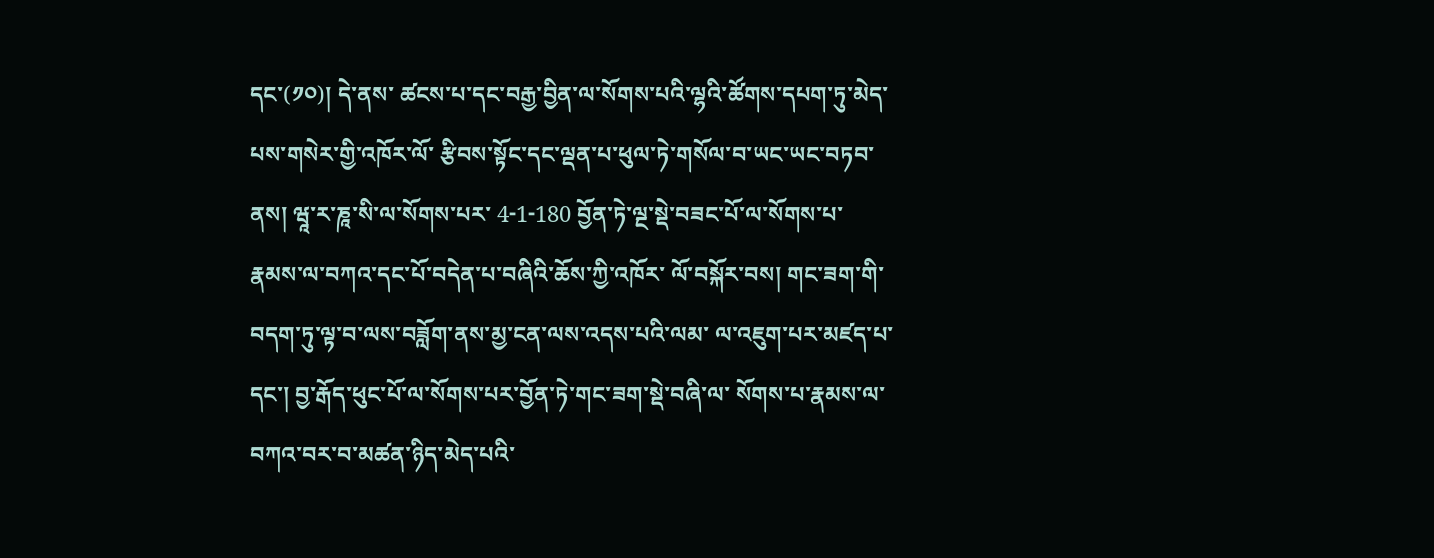དང་(༡༠)། དེ་ནས་ ཚངས་པ་དང་བརྒྱ་བྱིན་ལ་སོགས་པའི་ལྷའི་ཚོགས་དཔག་ཏུ་མེད་པས་གསེར་གྱི་འཁོར་ལོ་ རྩིབས་སྟོང་དང་ལྡན་པ་ཕུལ་ཏེ་གསོལ་བ་ཡང་ཡང་བཏབ་ནས། ཝཱ་ར་ཎཱ་སི་ལ་སོགས་པར་ 4-1-180 བྱོན་ཏེ་ལྔ་སྡེ་བཟང་པོ་ལ་སོགས་པ་རྣམས་ལ་བཀའ་དང་པོ་བདེན་པ་བཞིའི་ཆོས་ཀྱི་འཁོར་ ལོ་བསྐོར་བས། གང་ཟག་གི་བདག་ཏུ་ལྟ་བ་ལས་བཟློག་ནས་མྱ་ངན་ལས་འདས་པའི་ལམ་ ལ་འཇུག་པར་མཛད་པ་དང་། བྱ་རྒོད་ཕུང་པོ་ལ་སོགས་པར་བྱོན་ཏེ་གང་ཟག་སྡེ་བཞི་ལ་ སོགས་པ་རྣམས་ལ་བཀའ་བར་བ་མཚན་ཉིད་མེད་པའི་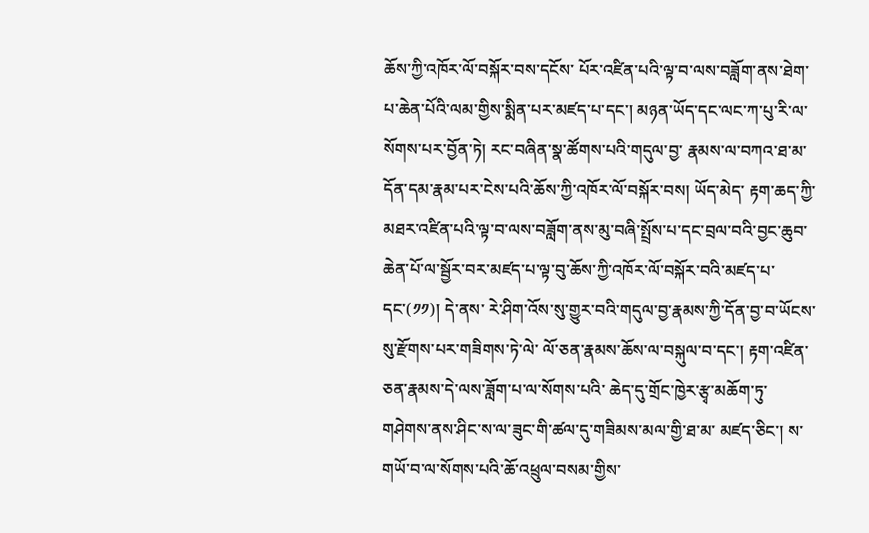ཆོས་ཀྱི་འཁོར་ལོ་བསྐོར་བས་དངོས་ པོར་འཛིན་པའི་ལྟ་བ་ལས་བཟློག་ནས་ཐེག་པ་ཆེན་པོའི་ལམ་གྱིས་སྨིན་པར་མཛད་པ་དང་། མཉན་ཡོད་དང་ལང་ཀ་པུ་རི་ལ་སོགས་པར་བྱོན་ཏེ། རང་བཞིན་སྣ་ཚོགས་པའི་གདུལ་བྱ་ རྣམས་ལ་བཀའ་ཐ་མ་དོན་དམ་རྣམ་པར་ངེས་པའི་ཆོས་ཀྱི་འཁོར་ལོ་བསྐོར་བས། ཡོད་མེད་ རྟག་ཆད་ཀྱི་མཐར་འཛིན་པའི་ལྟ་བ་ལས་བཟློག་ནས་མུ་བཞི་སྤྲོས་པ་དང་བྲལ་བའི་བྱང་ཆུབ་ ཆེན་པོ་ལ་སྦྱོར་བར་མཛད་པ་ལྟ་བུ་ཆོས་ཀྱི་འཁོར་ལོ་བསྐོར་བའི་མཛད་པ་དང་(༡༡)། དེ་ནས་ རེ་ཤིག་འོས་སུ་གྱུར་བའི་གདུལ་བྱ་རྣམས་ཀྱི་དོན་བྱ་བ་ཡོངས་སུ་རྫོགས་པར་གཟིགས་ཏེ་ལེ་ ལོ་ཅན་རྣམས་ཆོས་ལ་བསྐུལ་བ་དང་། རྟག་འཛིན་ཅན་རྣམས་དེ་ལས་ཟློག་པ་ལ་སོགས་པའི་ ཆེད་དུ་གྲོང་ཁྱེར་རྩྭ་མཆོག་ཏུ་གཤེགས་ནས་ཤིང་ས་ལ་ཟུང་གི་ཚལ་དུ་གཟིམས་མལ་གྱི་ཐ་མ་ མཛད་ཅིང་། ས་གཡོ་བ་ལ་སོགས་པའི་ཆོ་འཕྲུལ་བསམ་གྱིས་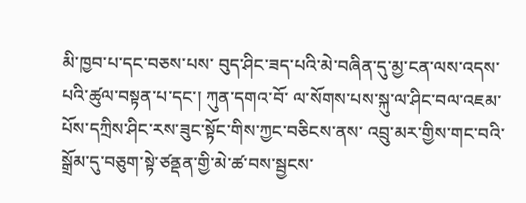མི་ཁྱབ་པ་དང་བཅས་པས་ བུད་ཤིང་ཟད་པའི་མེ་བཞིན་དུ་མྱ་ངན་ལས་འདས་པའི་ཚུལ་བསྟན་པ་དང་། ཀུན་དགའ་བོ་ ལ་སོགས་པས་སྐུ་ལ་ཤིང་བལ་འཇམ་པོས་དཀྲིས་ཤིང་རས་ཟུང་སྟོང་གིས་ཀྱང་བཅིངས་ནས་ འབྲུ་མར་གྱིས་གང་བའི་སྒྲོམ་དུ་བཅུག་སྟེ་ཙནྡན་གྱི་མེ་ཚ་བས་སྦྱངས་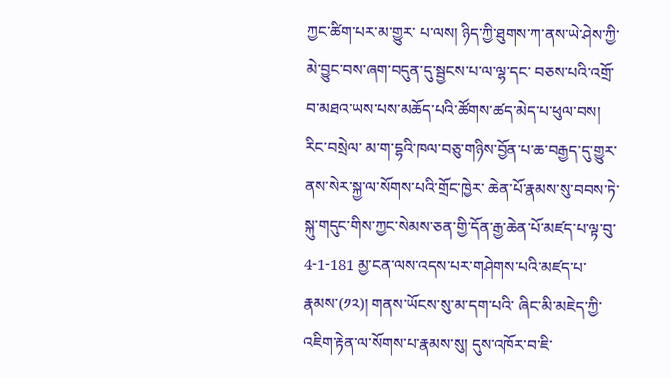ཀྱང་ཚིག་པར་མ་གྱུར་ པ་ལས། ཉིད་ཀྱི་ཐུགས་ཀ་ནས་ཡེ་ཤེས་ཀྱི་མེ་བྱུང་བས་ཞག་བདུན་དུ་སྦྱངས་པ་ལ་ལྷ་དང་ བཅས་པའི་འགྲོ་བ་མཐའ་ཡས་པས་མཆོད་པའི་ཚོགས་ཚད་མེད་པ་ཕུལ་བས། རིང་བསྲེལ་ མ་ག་དྷའི་ཁལ་བཅུ་གཉིས་བྱོན་པ་ཆ་བརྒྱད་དུ་གྱུར་ནས་སེར་སྐྱ་ལ་སོགས་པའི་གྲོང་ཁྱེར་ ཆེན་པོ་རྣམས་སུ་བབས་ཏེ་སྐུ་གདུང་གིས་ཀྱང་སེམས་ཅན་གྱི་དོན་རྒྱ་ཆེན་པོ་མཛད་པ་ལྟ་བུ་ 4-1-181 མྱ་ངན་ལས་འདས་པར་གཤེགས་པའི་མཛད་པ་རྣམས་(༡༢)། གནས་ཡོངས་སུ་མ་དག་པའི་ ཞིང་མི་མཇེད་ཀྱི་འཇིག་རྟེན་ལ་སོགས་པ་རྣམས་སུ། དུས་འཁོར་བ་ཇི་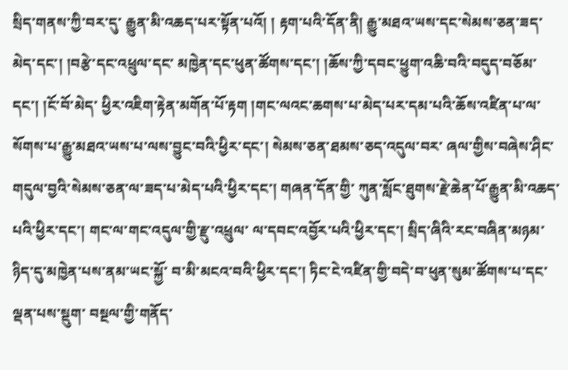སྲིད་གནས་ཀྱི་བར་དུ་ རྒྱུན་མི་འཆད་པར་སྟོན་པའོ། ། རྟག་པའི་དོན་ནི། རྒྱུ་མཐའ་ཡས་དང་སེམས་ཅན་ཟད་མེད་དང་། །བརྩེ་དང་འཕྲུལ་དང་ མཁྱེན་དང་ཕུན་ཚོགས་དང་། །ཆོས་ཀྱི་དབང་ཕྱུག་འཆི་བའི་བདུད་བཅོམ་དང་། །ངོ་བོ་མེད་ ཕྱིར་འཇིག་རྟེན་མགོན་པོ་རྟག །གང་ལའང་ཆགས་པ་མེད་པར་དམ་པའི་ཆོས་འཛིན་པ་ལ་ སོགས་པ་རྒྱུ་མཐའ་ཡས་པ་ལས་བྱུང་བའི་ཕྱིར་དང་། སེམས་ཅན་ཐམས་ཅད་འདུལ་བར་ ཞལ་གྱིས་བཞེས་ཤིང་གདུལ་བྱའི་སེམས་ཅན་ལ་ཟད་པ་མེད་པའི་ཕྱིར་དང་། གཞན་དོན་གྱི་ ཀུན་སློང་ཐུགས་རྗེ་ཆེན་པོ་རྒྱུན་མི་འཆད་པའི་ཕྱིར་དང་། གང་ལ་གང་འདུལ་གྱི་རྫུ་འཕྲུལ་ ལ་དབང་འབྱོར་པའི་ཕྱིར་དང་། སྲིད་ཞིའི་རང་བཞིན་མཉམ་ཉིད་དུ་མཁྱེན་པས་ནམ་ཡང་སྐྱོ་ བ་མི་མངའ་བའི་ཕྱིར་དང་། ཏིང་ངེ་འཛིན་གྱི་བདེ་བ་ཕུན་སུམ་ཚོགས་པ་དང་ལྡན་པས་སྡུག་ བསྔལ་གྱི་གནོད་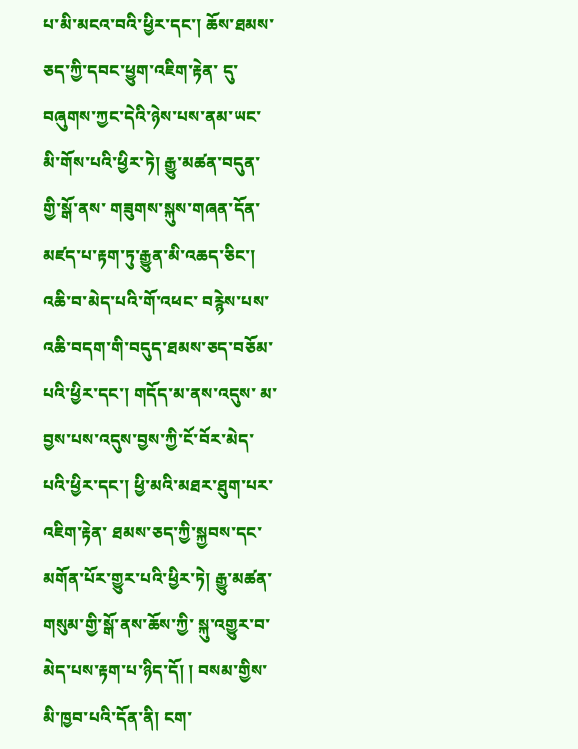པ་མི་མངའ་བའི་ཕྱིར་དང་། ཆོས་ཐམས་ཅད་ཀྱི་དབང་ཕྱུག་འཇིག་རྟེན་ དུ་བཞུགས་ཀྱང་དེའི་ཉེས་པས་ནམ་ཡང་མི་གོས་པའི་ཕྱིར་ཏེ། རྒྱུ་མཚན་བདུན་གྱི་སྒོ་ནས་ གཟུགས་སྐུས་གཞན་དོན་མཛད་པ་རྟག་ཏུ་རྒྱུན་མི་འཆད་ཅིང་། འཆི་བ་མེད་པའི་གོ་འཕང་ བརྙེས་པས་འཆི་བདག་གི་བདུད་ཐམས་ཅད་བཅོམ་པའི་ཕྱིར་དང་། གདོད་མ་ནས་འདུས་ མ་བྱས་པས་འདུས་བྱས་ཀྱི་ངོ་བོར་མེད་པའི་ཕྱིར་དང་། ཕྱི་མའི་མཐར་ཐུག་པར་འཇིག་རྟེན་ ཐམས་ཅད་ཀྱི་སྐྱབས་དང་མགོན་པོར་གྱུར་པའི་ཕྱིར་ཏེ། རྒྱུ་མཚན་གསུམ་གྱི་སྒོ་ནས་ཆོས་ཀྱི་ སྐུ་འགྱུར་བ་མེད་པས་རྟག་པ་ཉིད་དོ། ། བསམ་གྱིས་མི་ཁྱབ་པའི་དོན་ནི། ངག་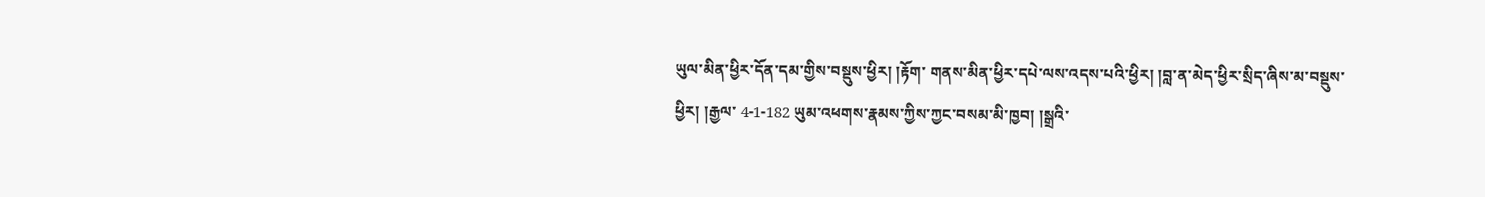ཡུལ་མིན་ཕྱིར་དོན་དམ་གྱིས་བསྡུས་ཕྱིར། །རྟོག་ གནས་མིན་ཕྱིར་དཔེ་ལས་འདས་པའི་ཕྱིར། །བླ་ན་མེད་ཕྱིར་སྲིད་ཞིས་མ་བསྡུས་ཕྱིར། །རྒྱལ་ 4-1-182 ཡུམ་འཕགས་རྣམས་ཀྱིས་ཀྱང་བསམ་མི་ཁྱབ། །སྒྲའི་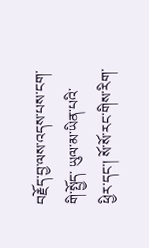བརྗོད་བྱ་ལས་འདས་པས་ངག་གི་སྤྱོད་ ཡུལ་མ་ཡིན་པའི་ཕྱིར་དང་། སོ་སོ་རང་གིས་རིག་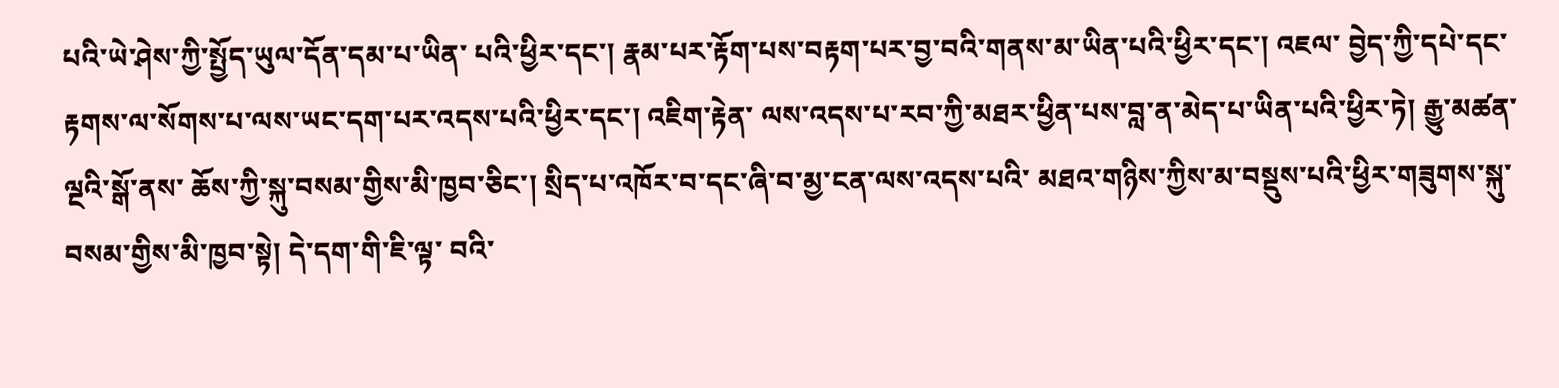པའི་ཡེ་ཤེས་ཀྱི་སྤྱོད་ཡུལ་དོན་དམ་པ་ཡིན་ པའི་ཕྱིར་དང་། རྣམ་པར་རྟོག་པས་བརྟག་པར་བྱ་བའི་གནས་མ་ཡིན་པའི་ཕྱིར་དང་། འཇལ་ བྱེད་ཀྱི་དཔེ་དང་རྟགས་ལ་སོགས་པ་ལས་ཡང་དག་པར་འདས་པའི་ཕྱིར་དང་། འཇིག་རྟེན་ ལས་འདས་པ་རབ་ཀྱི་མཐར་ཕྱིན་པས་བླ་ན་མེད་པ་ཡིན་པའི་ཕྱིར་ཏེ། རྒྱུ་མཚན་ལྔའི་སྒོ་ནས་ ཆོས་ཀྱི་སྐུ་བསམ་གྱིས་མི་ཁྱབ་ཅིང་། སྲིད་པ་འཁོར་བ་དང་ཞི་བ་མྱ་ངན་ལས་འདས་པའི་ མཐའ་གཉིས་ཀྱིས་མ་བསྡུས་པའི་ཕྱིར་གཟུགས་སྐུ་བསམ་གྱིས་མི་ཁྱབ་སྟེ། དེ་དག་གི་ཇི་ལྟ་ བའི་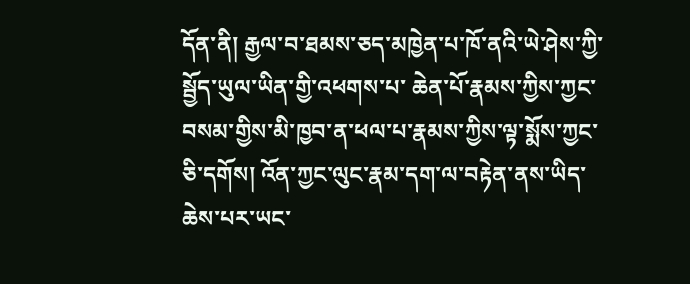དོན་ནི། རྒྱལ་བ་ཐམས་ཅད་མཁྱེན་པ་ཁོ་ནའི་ཡེ་ཤེས་ཀྱི་སྦྱོད་ཡུལ་ཡིན་གྱི་འཕགས་པ་ ཆེན་པོ་རྣམས་ཀྱིས་ཀྱང་བསམ་གྱིས་མི་ཁྱབ་ན་ཕལ་པ་རྣམས་ཀྱིས་ལྟ་སྨོས་ཀྱང་ཅི་དགོས། འོན་ཀྱང་ལུང་རྣམ་དག་ལ་བརྟེན་ནས་ཡིད་ཆེས་པར་ཡང་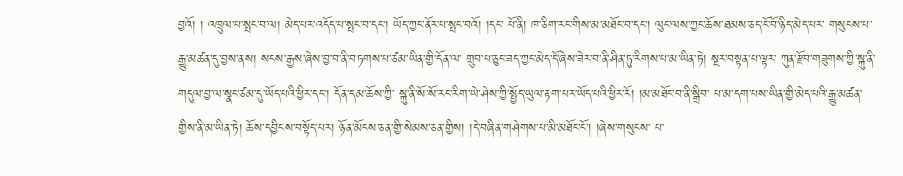བྱའོ། ། འཁྲུལ་པ་སྤང་བ་ལ། མེད་པར་འདོད་པ་སྤང་བ་དང་། ཡོད་ཀྱང་ནོར་པ་སྤང་བའོ། །དང་ པོ་ནི། ཁ་ཅིག་རང་གིས་མ་མཐོང་བ་དང་། ལུང་ལས་ཀྱང་ཆོས་ཐམས་ཅད་ངོ་བོ་ཉིད་མེད་པར་ གསུངས་པ་རྒྱུ་མཚན་དུ་བྱས་ནས། སངས་རྒྱས་ཞེས་བྱ་བ་ནི་བཏགས་པ་ཙམ་ཡིན་གྱི་དོན་ལ་ གྲུབ་པ་ཅུང་ཟད་ཀྱང་མེད་དོ་ཞེས་ཟེར་བ་ནི་ཤིན་ཏུ་རིགས་པ་མ་ཡིན་ཏེ། སྔར་བསྟན་པ་ལྟར་ ཀུན་རྫོབ་གཟུགས་ཀྱི་སྐུ་ནི་གདུལ་བྱ་ལ་སྣང་ཙམ་དུ་ཡོད་པའི་ཕྱིར་དང་། དོན་དམ་ཆོས་ཀྱི་ སྐུ་ནི་སོ་སོ་རང་རིག་ཡེ་ཤེས་ཀྱི་སྤྱོད་ཡུལ་རྟག་པར་ཡོད་པའི་ཕྱིར་རོ། །མ་མཐོང་བ་ནི་སྒྲིབ་ པ་མ་དག་པས་ཡིན་གྱི་མེད་པའི་རྒྱུ་མཚན་གྱིས་ནི་མ་ཡིན་ཏེ། ཆོས་དབྱིངས་བསྟོད་པར། ཉོན་མོངས་ཅན་གྱི་སེམས་ཅན་གྱིས། །དེ་བཞིན་གཤེགས་པ་མི་མཐོང་ངོ་། །ཞེས་གསུངས་ པ་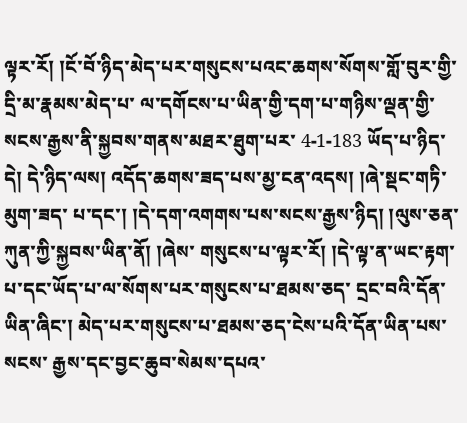ལྟར་རོ། །ངོ་བོ་ཉིད་མེད་པར་གསུངས་པའང་ཆགས་སོགས་གློ་བུར་གྱི་དྲི་མ་རྣམས་མེད་པ་ ལ་དགོངས་པ་ཡིན་གྱི་དག་པ་གཉིས་ལྡན་གྱི་སངས་རྒྱས་ནི་སྐྱབས་གནས་མཐར་ཐུག་པར་ 4-1-183 ཡོད་པ་ཉིད་དེ། དེ་ཉིད་ལས། འདོད་ཆགས་ཟད་པས་མྱ་ངན་འདས། །ཞེ་སྡང་གཏི་མུག་ཟད་ པ་དང་། །དེ་དག་འགགས་པས་སངས་རྒྱས་ཉིད། །ལུས་ཅན་ཀུན་ཀྱི་སྐྱབས་ཡིན་ནོ། །ཞེས་ གསུངས་པ་ལྟར་རོ། །དེ་ལྟ་ན་ཡང་རྟག་པ་དང་ཡོད་པ་ལ་སོགས་པར་གསུངས་པ་ཐམས་ཅད་ དྲང་བའི་དོན་ཡིན་ཞིང་། མེད་པར་གསུངས་པ་ཐམས་ཅད་ངེས་པའི་དོན་ཡིན་པས་སངས་ རྒྱས་དང་བྱང་ཆུབ་སེམས་དཔའ་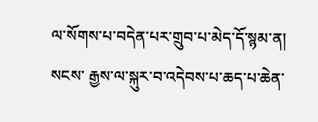ལ་སོགས་པ་བདེན་པར་གྲུབ་པ་མེད་དོ་སྙམ་ན། སངས་ རྒྱས་ལ་སྐུར་བ་འདེབས་པ་ཆད་པ་ཆེན་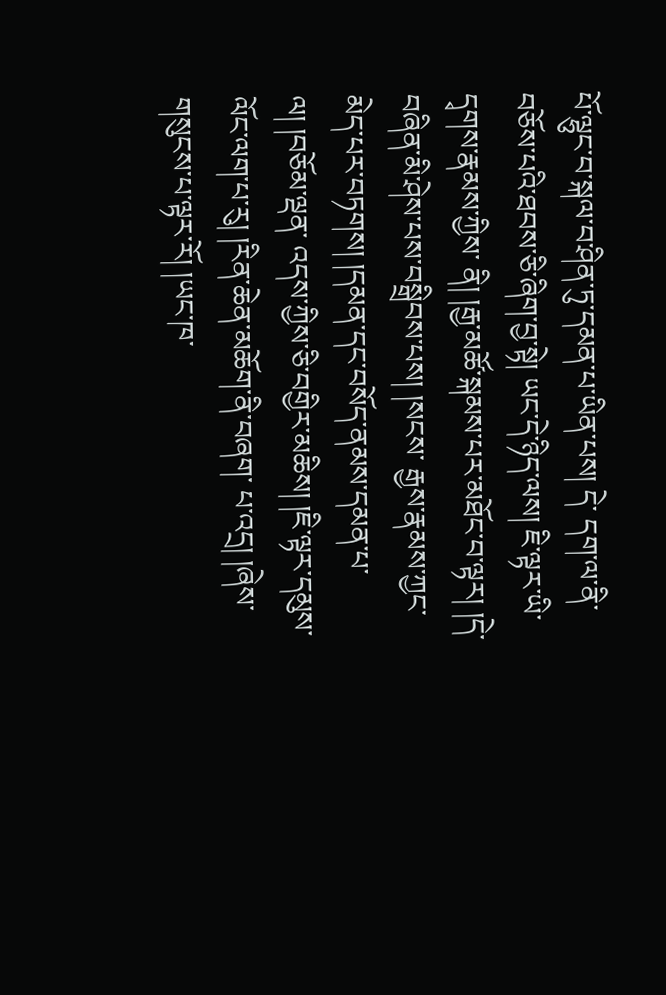པོ་ལྷུང་བ་སྐལ་བ་ཤིན་ཏུ་དམན་པ་ཡིན་པས། དེ་ དག་ལ་ནི་བཅོས་པའི་ཐབས་ཅི་ཞིག་བྱ་སྟེ། ཡང་དེ་ཉིད་ལས། ཇི་ལྟར་ཡི་དྭགས་རྣམས་ཀྱིས་ ནི། །རྒྱ་མཚོ་སྐམས་པར་མཐོང་བ་ལྟར། །དེ་བཞིན་མི་ཤེས་པས་བསྒྲིབས་པས། །སངས་ རྒྱས་རྣམས་ཀྱང་མེད་པར་བཏགས། །དམན་དང་བསོད་ནམས་དམན་པ་ལ། །བཅོམ་ལྡན་ འདས་ཀྱིས་ཅི་བགྱིར་མཆིས། །ཇི་ལྟར་དམུས་ལོང་ལག་པ་རུ། །རིན་ཆེན་མཆོག་ནི་བཞག་ པ་འདྲ། །ཞེས་གསུངས་པ་ལྟར་རོ། །ཡང་ཁ་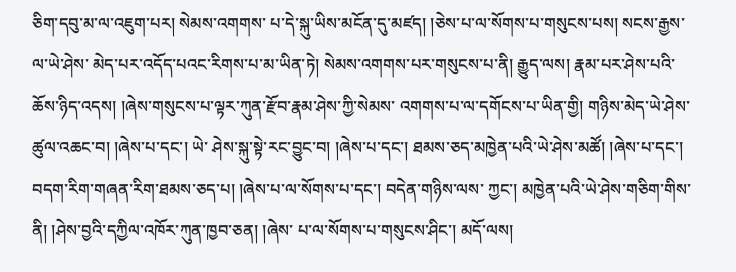ཅིག་དབུ་མ་ལ་འཇུག་པར། སེམས་འགགས་ པ་དེ་སྐུ་ཡིས་མངོན་དུ་མཛད། །ཅེས་པ་ལ་སོགས་པ་གསུངས་པས། སངས་རྒྱས་ལ་ཡེ་ཤེས་ མེད་པར་འདོད་པའང་རིགས་པ་མ་ཡིན་ཏེ། སེམས་འགགས་པར་གསུངས་པ་ནི། རྒྱུད་ལས། རྣམ་པར་ཤེས་པའི་ཆོས་ཉིད་འདས། །ཞེས་གསུངས་པ་ལྟར་ཀུན་རྫོབ་རྣམ་ཤེས་ཀྱི་སེམས་ འགགས་པ་ལ་དགོངས་པ་ཡིན་གྱི། གཉིས་མེད་ཡེ་ཤེས་ཚུལ་འཆང་བ། །ཞེས་པ་དང་། ཡེ་ ཤེས་སྐུ་སྟེ་རང་བྱུང་བ། །ཞེས་པ་དང་། ཐམས་ཅད་མཁྱེན་པའི་ཡེ་ཤེས་མཚོ། །ཞེས་པ་དང་། བདག་རིག་གཞན་རིག་ཐམས་ཅད་པ། །ཞེས་པ་ལ་སོགས་པ་དང་། བདེན་གཉིས་ལས་ ཀྱང་། མཁྱེན་པའི་ཡེ་ཤེས་གཅིག་གིས་ནི། །ཤེས་བྱའི་དཀྱིལ་འཁོར་ཀུན་ཁྱབ་ཅན། །ཞེས་ པ་ལ་སོགས་པ་གསུངས་ཤིང་། མདོ་ལས།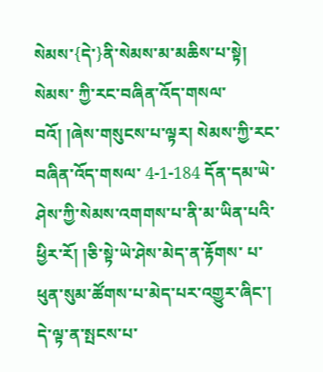སེམས་{དེ་}ནི་སེམས་མ་མཆིས་པ་སྟེ། སེམས་ ཀྱི་རང་བཞིན་འོད་གསལ་བའོ། །ཞེས་གསུངས་པ་ལྟར། སེམས་ཀྱི་རང་བཞིན་འོད་གསལ་ 4-1-184 དོན་དམ་ཡེ་ཤེས་ཀྱི་སེམས་འགགས་པ་ནི་མ་ཡིན་པའི་ཕྱིར་རོ། །ཅི་སྟེ་ཡེ་ཤེས་མེད་ན་རྟོགས་ པ་ཕུན་སུམ་ཚོགས་པ་མེད་པར་འགྱུར་ཞིང་། དེ་ལྟ་ན་སྤངས་པ་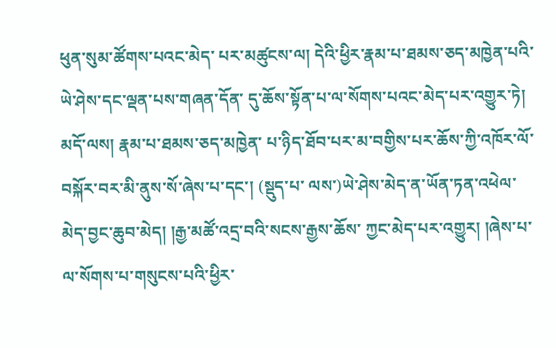ཕུན་སུམ་ཚོགས་པའང་མེད་ པར་མཚུངས་ལ། དེའི་ཕྱིར་རྣམ་པ་ཐམས་ཅད་མཁྱེན་པའི་ཡེ་ཤེས་དང་ལྡན་པས་གཞན་དོན་ དུ་ཆོས་སྟོན་པ་ལ་སོགས་པའང་མེད་པར་འགྱུར་ཏེ། མདོ་ལས། རྣམ་པ་ཐམས་ཅད་མཁྱེན་ པ་ཉིད་ཐོབ་པར་མ་བགྱིས་པར་ཆོས་ཀྱི་འཁོར་ལོ་བསྐོར་བར་མི་ནུས་སོ་ཞེས་པ་དང་། (སྡུད་པ་ ལས་)ཡེ་ཤེས་མེད་ན་ཡོན་ཏན་འཕེལ་མེད་བྱང་ཆུབ་མེད། །རྒྱ་མཚོ་འདྲ་བའི་སངས་རྒྱས་ཆོས་ ཀྱང་མེད་པར་འགྱུར། །ཞེས་པ་ལ་སོགས་པ་གསུངས་པའི་ཕྱིར་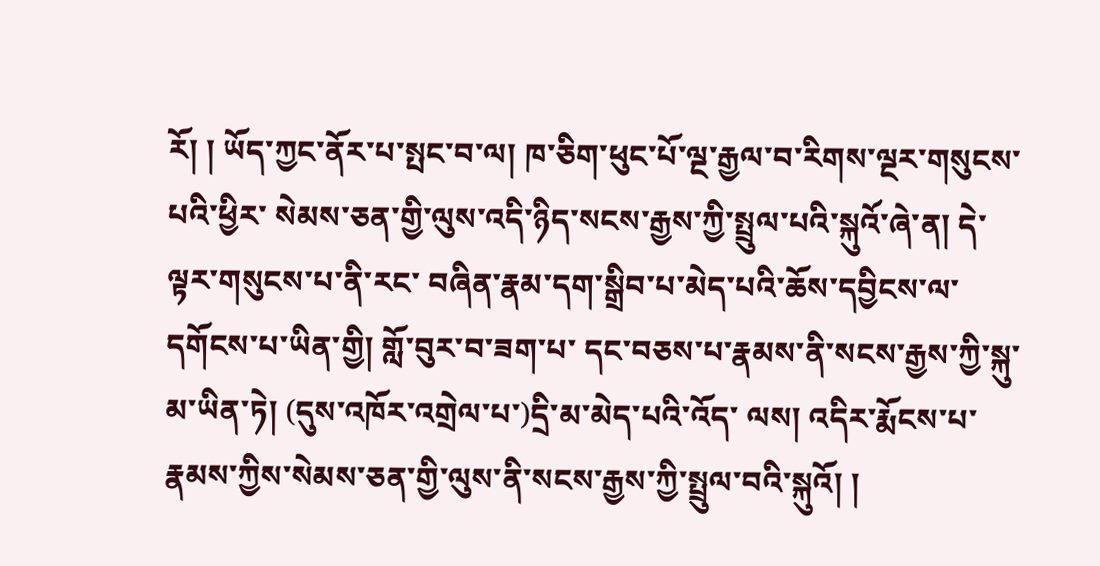རོ། ། ཡོད་ཀྱང་ནོར་པ་སྤང་བ་ལ། ཁ་ཅིག་ཕུང་པོ་ལྔ་རྒྱལ་བ་རིགས་ལྔར་གསུངས་པའི་ཕྱིར་ སེམས་ཅན་གྱི་ལུས་འདི་ཉིད་སངས་རྒྱས་ཀྱི་སྤྲུལ་པའི་སྐུའོ་ཞེ་ན། དེ་ལྟར་གསུངས་པ་ནི་རང་ བཞིན་རྣམ་དག་སྒྲིབ་པ་མེད་པའི་ཆོས་དབྱིངས་ལ་དགོངས་པ་ཡིན་གྱི། གློ་བུར་བ་ཟག་པ་ དང་བཅས་པ་རྣམས་ནི་སངས་རྒྱས་ཀྱི་སྐུ་མ་ཡིན་ཏེ། (དུས་འཁོར་འགྲེལ་པ་)དྲི་མ་མེད་པའི་འོད་ ལས། འདིར་རྨོངས་པ་རྣམས་ཀྱིས་སེམས་ཅན་གྱི་ལུས་ནི་སངས་རྒྱས་ཀྱི་སྤྲུལ་བའི་སྐུའོ། །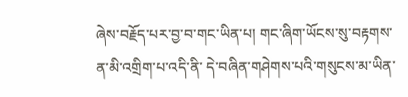ཞེས་བརྗོད་པར་བྱ་བ་གང་ཡིན་པ། གང་ཞིག་ཡོངས་སུ་བརྟགས་ན་མི་འགྲིག་པ་འདི་ནི་ དེ་བཞིན་གཤེགས་པའི་གསུངས་མ་ཡིན་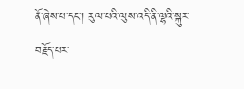ནོ་ཞེས་པ་དང་། རུལ་པའི་ལུས་འདི་ནི་ལྷའི་སྐུར་ བརྗོད་པར་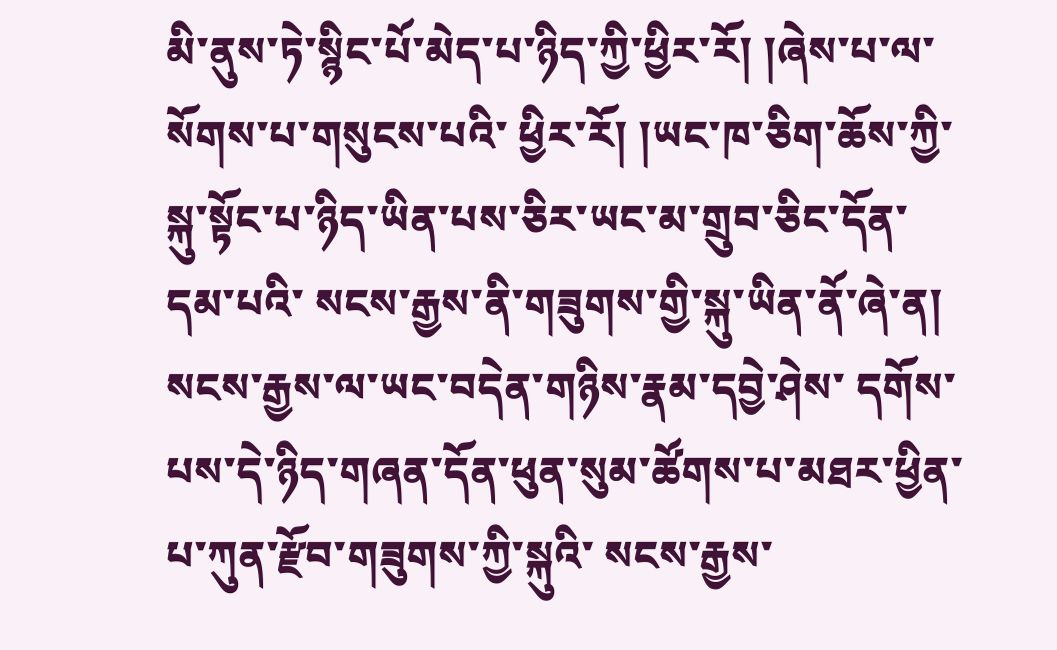མི་ནུས་ཏེ་སྙིང་པོ་མེད་པ་ཉིད་ཀྱི་ཕྱིར་རོ། །ཞེས་པ་ལ་སོགས་པ་གསུངས་པའི་ ཕྱིར་རོ། །ཡང་ཁ་ཅིག་ཆོས་ཀྱི་སྐུ་སྟོང་པ་ཉིད་ཡིན་པས་ཅིར་ཡང་མ་གྲུབ་ཅིང་དོན་དམ་པའི་ སངས་རྒྱས་ནི་གཟུགས་གྱི་སྐུ་ཡིན་ནོ་ཞེ་ན། སངས་རྒྱས་ལ་ཡང་བདེན་གཉིས་རྣམ་དབྱེ་ཤེས་ དགོས་པས་དེ་ཉིད་གཞན་དོན་ཕུན་སུམ་ཚོགས་པ་མཐར་ཕྱིན་པ་ཀུན་རྫོབ་གཟུགས་ཀྱི་སྐུའི་ སངས་རྒྱས་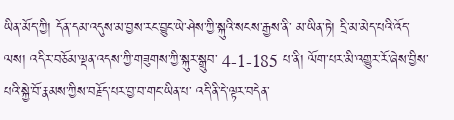ཡིན་མོད་ཀྱི། དོན་དམ་འདུས་མ་བྱས་རང་བྱུང་ཡེ་ཤེས་ཀྱི་སྐུའི་སངས་རྒྱས་ནི་ མ་ཡིན་ཏེ། དྲི་མ་མེད་པའི་འོད་ལས། འདིར་བཅོམ་ལྡན་འདས་ཀྱི་གཟུགས་ཀྱི་སྐུར་སྒྲུབ་ 4-1-185 པ་ནི། ལོག་པར་མི་འགྱུར་རོ་ཞེས་བྱིས་པའི་སྐྱེ་བོ་རྣམས་ཀྱིས་བརྗོད་པར་བྱ་བ་གང་ཡིན་པ་ འདི་ནི་དེ་ལྟར་བདེན་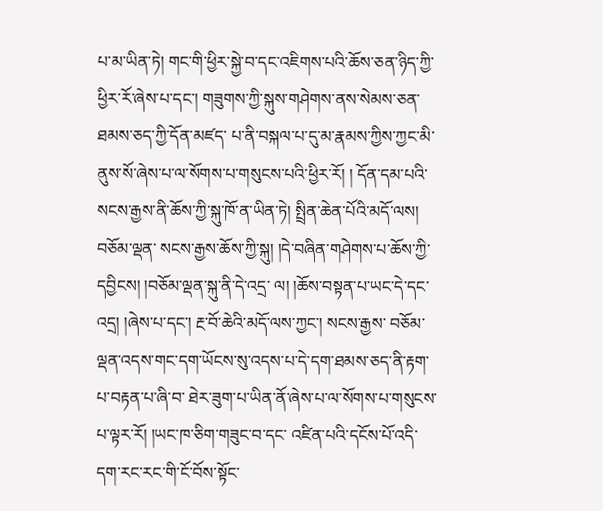པ་མ་ཡིན་ཏེ། གང་གི་ཕྱིར་སྐྱེ་བ་དང་འཇིགས་པའི་ཆོས་ཅན་ཉིད་ཀྱི་ ཕྱིར་རོ་ཞེས་པ་དང་། གཟུགས་ཀྱི་སྐུས་གཤེགས་ནས་སེམས་ཅན་ཐམས་ཅད་ཀྱི་དོན་མཛད་ པ་ནི་བསྐལ་པ་དུ་མ་རྣམས་ཀྱིས་ཀྱང་མི་ནུས་སོ་ཞེས་པ་ལ་སོགས་པ་གསུངས་པའི་ཕྱིར་རོ། ། དོན་དམ་པའི་སངས་རྒྱས་ནི་ཆོས་ཀྱི་སྐུ་ཁོ་ན་ཡིན་ཏེ། སྤྲིན་ཆེན་པོའི་མདོ་ལས། བཅོམ་ལྡན་ སངས་རྒྱས་ཆོས་ཀྱི་སྐུ། །དེ་བཞིན་གཤེགས་པ་ཆོས་ཀྱི་དབྱིངས། །བཅོམ་ལྡན་སྐུ་ནི་དེ་འདྲ་ ལ། །ཆོས་བསྟན་པ་ཡང་དེ་དང་འདྲ། །ཞེས་པ་དང་། རྔ་བོ་ཆེའི་མདོ་ལས་ཀྱང་། སངས་རྒྱས་ བཅོམ་ལྡན་འདས་གང་དག་ཡོངས་སུ་འདས་པ་དེ་དག་ཐམས་ཅད་ནི་རྟག་པ་བརྟན་པ་ཞི་བ་ ཐེར་ཟུག་པ་ཡིན་ནོ་ཞེས་པ་ལ་སོགས་པ་གསུངས་པ་ལྟར་རོ། །ཡང་ཁ་ཅིག་གཟུང་བ་དང་ འཛིན་པའི་དངོས་པོ་འདི་དག་རང་རང་གི་ངོ་བོས་སྟོང་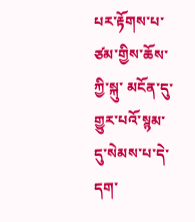པར་རྟོགས་པ་ཙམ་གྱིས་ཆོས་ཀྱི་སྐུ་ མངོན་དུ་གྱུར་པའོ་སྙམ་དུ་སེམས་པ་དེ་དག་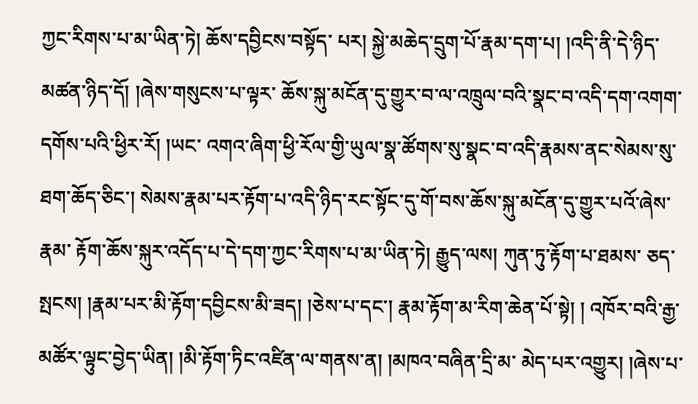ཀྱང་རིགས་པ་མ་ཡིན་ཏེ། ཆོས་དབྱིངས་བསྟོད་ པར། སྐྱེ་མཆེད་དྲུག་པོ་རྣམ་དག་པ། །འདི་ནི་དེ་ཉིད་མཚན་ཉིད་དོ། །ཞེས་གསུངས་པ་ལྟར་ ཆོས་སྐུ་མངོན་དུ་གྱུར་བ་ལ་འཁྲུལ་བའི་སྣང་བ་འདི་དག་འགག་དགོས་པའི་ཕྱིར་རོ། །ཡང་ འགའ་ཞིག་ཕྱི་རོལ་གྱི་ཡུལ་སྣ་ཚོགས་སུ་སྣང་བ་འདི་རྣམས་ནང་སེམས་སུ་ཐག་ཆོད་ཅིང་། སེམས་རྣམ་པར་རྟོག་པ་འདི་ཉིད་རང་སྟོང་དུ་གོ་བས་ཆོས་སྐུ་མངོན་དུ་གྱུར་པའོ་ཞེས་རྣམ་ རྟོག་ཆོས་སྐུར་འདོད་པ་དེ་དག་ཀྱང་རིགས་པ་མ་ཡིན་ཏེ། རྒྱུད་ལས། ཀུན་ཏུ་རྟོག་པ་ཐམས་ ཅད་སྤངས། །རྣམ་པར་མི་རྟོག་དབྱིངས་མི་ཟད། །ཅེས་པ་དང་། རྣམ་རྟོག་མ་རིག་ཆེན་པོ་སྟེ། ། འཁོར་བའི་རྒྱ་མཚོར་ལྟུང་བྱེད་ཡིན། །མི་རྟོག་ཏིང་འཛིན་ལ་གནས་ན། །མཁའ་བཞིན་དྲི་མ་ མེད་པར་འགྱུར། །ཞེས་པ་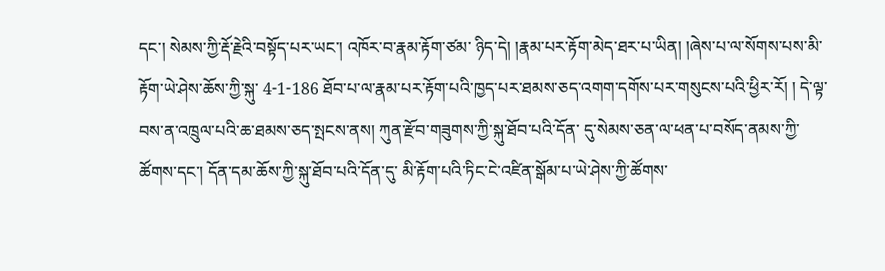དང་། སེམས་ཀྱི་རྡོ་རྗེའི་བསྟོད་པར་ཡང་། འཁོར་བ་རྣམ་རྟོག་ཙམ་ ཉིད་དེ། །རྣམ་པར་རྟོག་མེད་ཐར་པ་ཡིན། །ཞེས་པ་ལ་སོགས་པས་མི་རྟོག་ཡེ་ཤེས་ཆོས་ཀྱི་སྐུ་ 4-1-186 ཐོབ་པ་ལ་རྣམ་པར་རྟོག་པའི་ཁྱད་པར་ཐམས་ཅད་འགག་དགོས་པར་གསུངས་པའི་ཕྱིར་རོ། ། དེ་ལྟ་བས་ན་འཁྲུལ་པའི་ཆ་ཐམས་ཅད་སྤངས་ནས། ཀུན་རྫོབ་གཟུགས་ཀྱི་སྐུ་ཐོབ་པའི་དོན་ དུ་སེམས་ཅན་ལ་ཕན་པ་བསོད་ནམས་ཀྱི་ཚོགས་དང་། དོན་དམ་ཆོས་ཀྱི་སྐུ་ཐོབ་པའི་དོན་དུ་ མི་རྟོག་པའི་ཏིང་ངེ་འཛིན་སྒོམ་པ་ཡེ་ཤེས་ཀྱི་ཚོགས་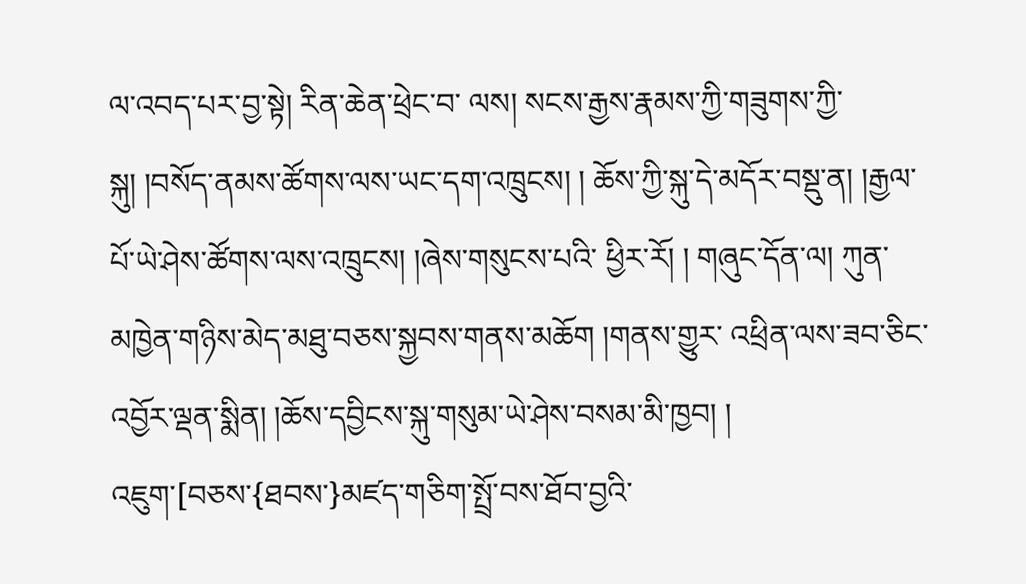ལ་འབད་པར་བྱ་སྟེ། རིན་ཆེན་ཕྲེང་བ་ ལས། སངས་རྒྱས་རྣམས་ཀྱི་གཟུགས་ཀྱི་སྐུ། །བསོད་ནམས་ཚོགས་ལས་ཡང་དག་འཁྲུངས། ། ཆོས་ཀྱི་སྐུ་དེ་མདོར་བསྡུ་ན། །རྒྱལ་པོ་ཡེ་ཤེས་ཚོགས་ལས་འཁྲུངས། །ཞེས་གསུངས་པའི་ ཕྱིར་རོ། ། གཞུང་དོན་ལ། ཀུན་མཁྱེན་གཉིས་མེད་མཐུ་བཅས་སྐྱབས་གནས་མཆོག །གནས་གྱུར་ འཕྲིན་ལས་ཟབ་ཅིང་འབྱོར་ལྡན་སྨིན། །ཆོས་དབྱིངས་སྐུ་གསུམ་ཡེ་ཤེས་བསམ་མི་ཁྱབ། ། འཇུག་[བཅས་{ཐབས་}མཛད་གཅིག་སྤྲོ་བས་ཐོབ་བྱའི་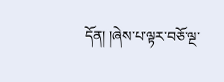དོན། །ཞེས་པ་ལྟར་བཅོ་ལྔ་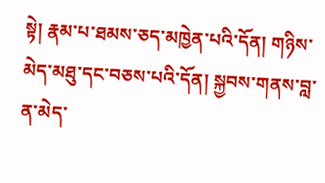སྟེ། རྣམ་པ་ཐམས་ཅད་མཁྱེན་པའི་དོན། གཉིས་མེད་མཐུ་དང་བཅས་པའི་དོན། སྐྱབས་གནས་བླ་ ན་མེད་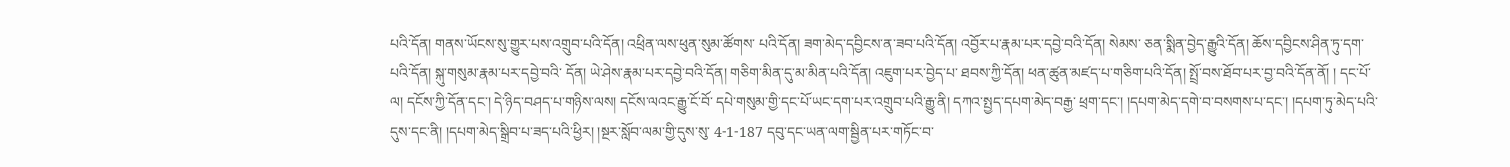པའི་དོན། གནས་ཡོངས་སུ་གྱུར་པས་འགྲུབ་པའི་དོན། འཕྲིན་ལས་ཕུན་སུམ་ཚོགས་ པའི་དོན། ཟག་མེད་དབྱིངས་ན་ཟབ་པའི་དོན། འབྱོར་པ་རྣམ་པར་དབྱེ་བའི་དོན། སེམས་ ཅན་སྨིན་བྱེད་རྒྱུའི་དོན། ཆོས་དབྱིངས་ཤིན་ཏུ་དག་པའི་དོན། སྐུ་གསུམ་རྣམ་པར་དབྱེ་བའི་ དོན། ཡེ་ཤེས་རྣམ་པར་དབྱེ་བའི་དོན། གཅིག་མིན་དུ་མ་མིན་པའི་དོན། འཇུག་པར་བྱེད་པ་ ཐབས་ཀྱི་དོན། ཕན་ཚུན་མཛད་པ་གཅིག་པའི་དོན། སྤྲོ་བས་ཐོབ་པར་བྱ་བའི་དོན་ནོ། ། དང་པོ་ལ། དངོས་ཀྱི་དོན་དང་། དེ་ཉིད་བཤད་པ་གཉིས་ལས། དངོས་ལའང་རྒྱུ་ངོ་བོ་ དཔེ་གསུམ་གྱི་དང་པོ་ཡང་དག་པར་འགྲུབ་པའི་རྒྱུ་ནི། དཀའ་སྤྱད་དཔག་མེད་བརྒྱ་ ཕྲག་དང་། །དཔག་མེད་དགེ་བ་བསགས་པ་དང་། །དཔག་ཏུ་མེད་པའི་ དུས་དང་ནི། །དཔག་མེད་སྒྲིབ་པ་ཟད་པའི་ཕྱིར། །སྔར་སློབ་ལམ་གྱི་དུས་སུ་ 4-1-187 དབུ་དང་ཡན་ལག་སྦྱིན་པར་གཏོང་བ་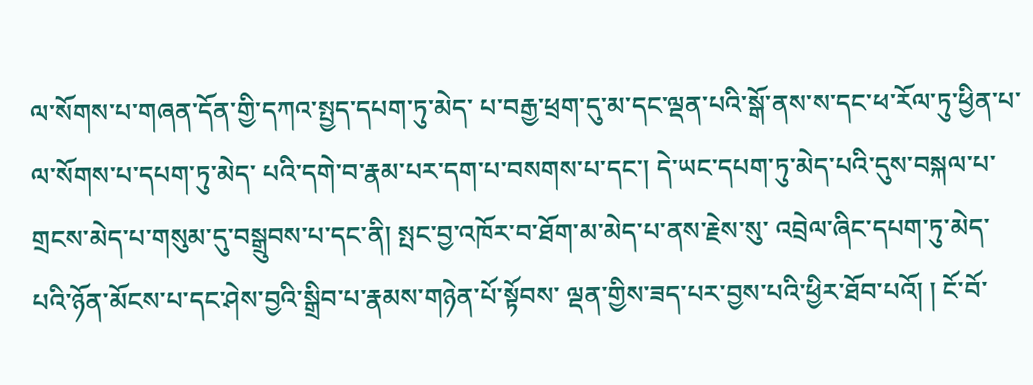ལ་སོགས་པ་གཞན་དོན་གྱི་དཀའ་སྤྱད་དཔག་ཏུ་མེད་ པ་བརྒྱ་ཕྲག་དུ་མ་དང་ལྡན་པའི་སྒོ་ནས་ས་དང་ཕ་རོལ་ཏུ་ཕྱིན་པ་ལ་སོགས་པ་དཔག་ཏུ་མེད་ པའི་དགེ་བ་རྣམ་པར་དག་པ་བསགས་པ་དང་། དེ་ཡང་དཔག་ཏུ་མེད་པའི་དུས་བསྐལ་པ་ གྲངས་མེད་པ་གསུམ་དུ་བསྒྲུབས་པ་དང་ནི། སྤང་བྱ་འཁོར་བ་ཐོག་མ་མེད་པ་ནས་རྗེས་སུ་ འབྲེལ་ཞིང་དཔག་ཏུ་མེད་པའི་ཉོན་མོངས་པ་དང་ཤེས་བྱའི་སྒྲིབ་པ་རྣམས་གཉེན་པོ་སྟོབས་ ལྡན་གྱིས་ཟད་པར་བྱས་པའི་ཕྱིར་ཐོབ་པའོ། ། ངོ་བོ་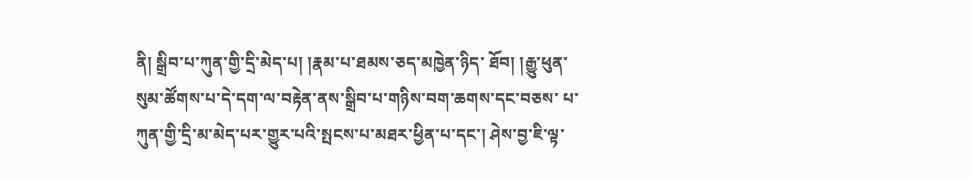ནི། སྒྲིབ་པ་ཀུན་གྱི་དྲི་མེད་པ། །རྣམ་པ་ཐམས་ཅད་མཁྱེན་ཉིད་ ཐོབ། །རྒྱུ་ཕུན་སུམ་ཚོགས་པ་དེ་དག་ལ་བརྟེན་ནས་སྒྲིབ་པ་གཉིས་བག་ཆགས་དང་བཅས་ པ་ཀུན་གྱི་དྲི་མ་མེད་པར་གྱུར་པའི་སྤངས་པ་མཐར་ཕྱིན་པ་དང་། ཤེས་བྱ་ཇི་ལྟ་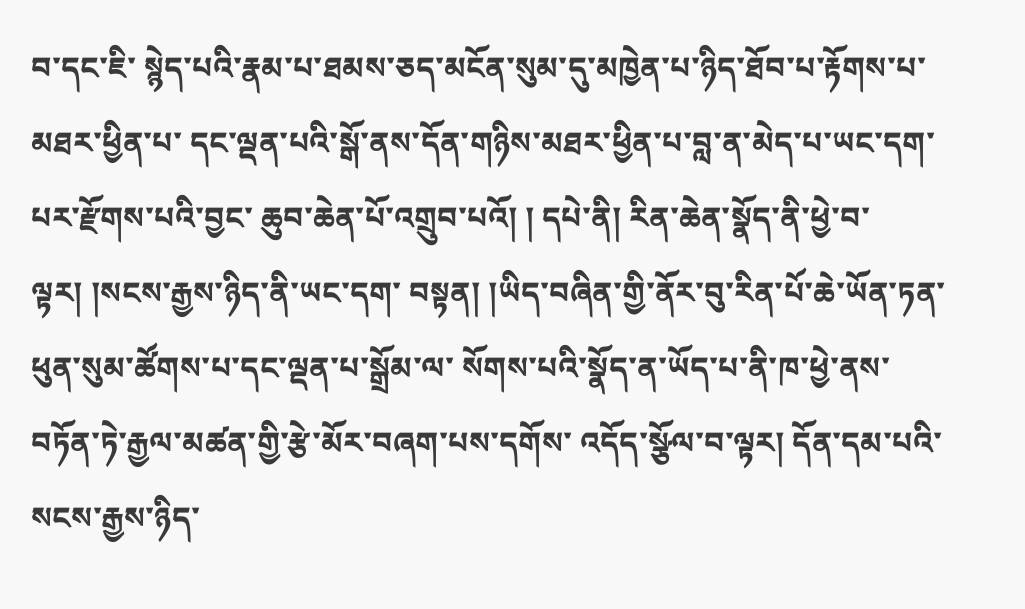བ་དང་ཇི་ སྙེད་པའི་རྣམ་པ་ཐམས་ཅད་མངོན་སུམ་དུ་མཁྱེན་པ་ཉིད་ཐོབ་པ་རྟོགས་པ་མཐར་ཕྱིན་པ་ དང་ལྡན་པའི་སྒོ་ནས་དོན་གཉིས་མཐར་ཕྱིན་པ་བླ་ན་མེད་པ་ཡང་དག་པར་རྫོགས་པའི་བྱང་ ཆུབ་ཆེན་པོ་འགྲུབ་པའོ། ། དཔེ་ནི། རིན་ཆེན་སྣོད་ནི་ཕྱེ་བ་ལྟར། །སངས་རྒྱས་ཉིད་ནི་ཡང་དག་ བསྟན། །ཡིད་བཞིན་གྱི་ནོར་བུ་རིན་པོ་ཆེ་ཡོན་ཏན་ཕུན་སུམ་ཚོགས་པ་དང་ལྡན་པ་སྒྲོམ་ལ་ སོགས་པའི་སྣོད་ན་ཡོད་པ་ནི་ཁ་ཕྱེ་ནས་བཏོན་ཏེ་རྒྱལ་མཚན་གྱི་རྩེ་མོར་བཞག་པས་དགོས་ འདོད་སྩོལ་བ་ལྟར། དོན་དམ་པའི་སངས་རྒྱས་ཉིད་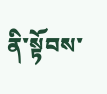ནི་སྟོབས་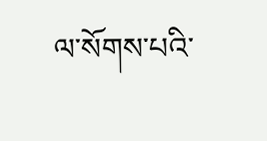ལ་སོགས་པའི་